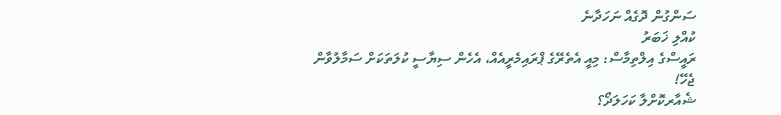ސަންގުން ދޮގެއް ނަހަދާނެ
ކުއްލި ޚަބަރު
ރައީސްގެ އިލްތިމާސް: މިއީ އެތެރޭގެ ޕްރައިމެރީއެއް، އެހެން ސިޔާސީ ކުލަތަކަށް ސަމާލުވާން ޖެހޭ!
ޝެއާރކޮށްލާ ކަހަލަދޯ؟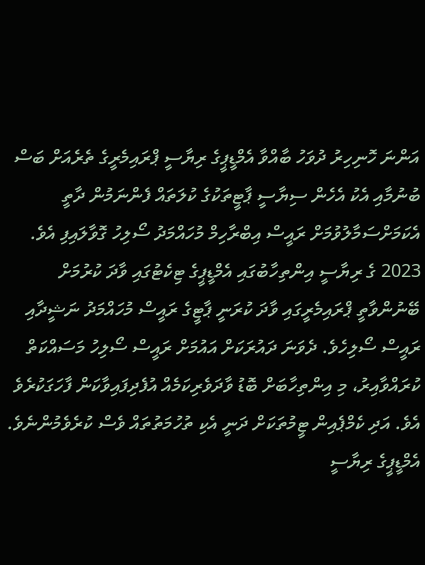އަންނަ ހޮނިހިރު ދުވަހު ބާއްވާ އެމްޑީޕީގެ ރިޔާސީ ޕްރައިމެރީގެ ތެރެއަށް ބަސް ބުނުމާއި އެކު އެހެން ސިޔާސީ ޕާޓީތަކުގެ ކުލަތައް ފެންނަމުން ދާތީ އެކަމަށްސަމާލުވުމަށް ރައީސް އިބްރާހިމް މުހައްމަދު ސޯލިހު ގޮވާލައިފި އެވެ.
2023 ގެ ރިޔާސީ އިންތިހާބުގައި އެމްޑީޕީގެ ޓިކެޓުގައި ވާދަ ކުރުމަށް ބޭނުންވާތީ ޕްރައިމެރީގައި ވާދަ ކުރަނީ ޕާޓީގެ ރައީސް މުހައްމަދު ނަޝީދާއި ރައީސް ސޯލިހެވެ. ދެވަނަ ދައުރަކަށް އައުމަށް ރައީސް ސޯލިހު މަސައްކަތް ކުރައްވާއިރު، މި އިންތިހާބަށް ބޮޑު ވާދަވެރިކަމެއް އުފެދިފައިވާކަން ފާހަގަކުރެވެ އެވެ. އަދި ކެމްޕެއިން ޓީމުތަކަށް ދަނީ އެކި ތުހުމަތުތައް ވެސް ކުރެވެމުންނެވެ.
އެމްޑީޕީގެ ރިޔާސީ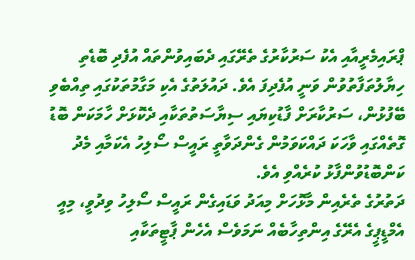ޕްރައިމެރީއާއި އެކު ސަރުކާރުގެ ތެރޭގައި ދެބައިވުންތައް އުފެދި ބޮޑެތި ހިޔާލުތަފާތުވުން ވަނީ އުފެދިފަ އެވެ. ދައުލަތުގެ އެކި މަގާމުތަކުގައި ތިއްބެވި ބޭފުޅުން، ސަރުކާރަށް ފާޑުކިޔައި ސިޔާސަތުތަކާއި ދެކޮޅަށް ހާމަކަން ބޮޑު ގޮތެއްގައި ވާހަކަ ދައްކަވަމުން ގެންދަވާތީ ރައީސް ސޯލިހު އެކަމާއި މެދު ކަންބޮޑުވުންފާޅު ކުރެއްވި އެވެ.
ދަތުރުގެ ތެރެއިން މާޅޮހަށް މިއަދު ވަޑައިގެން ރައީސް ސޯލިހު ވިދުވީ، މިއީ އެމްޑީޕީގެ އެރޭގެ އިންތިހާބެއް ނަމަވެސް އެހެން ޕާޓީތަކާއި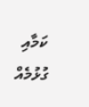ކަމާއި ގުޅުމެއް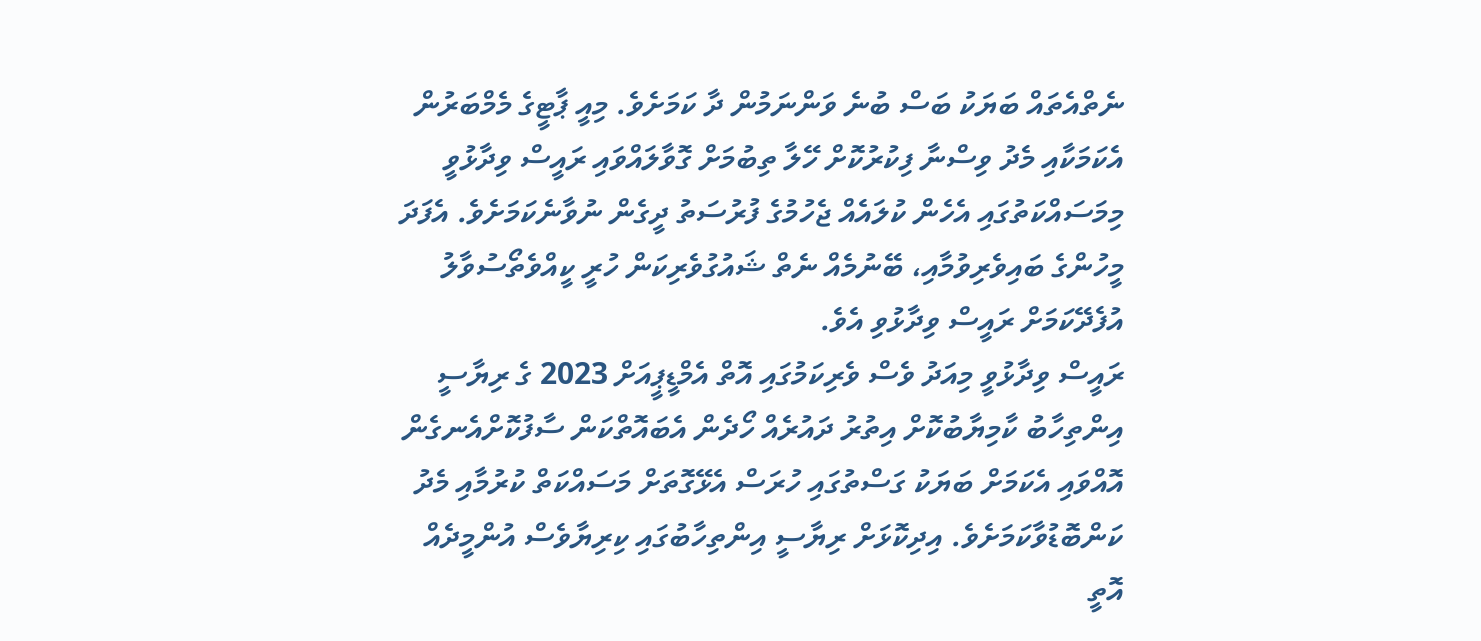ނެތްއެތައް ބަޔަކު ބަސް ބުނެ ވަންނަމުން ދާ ކަމަށެވެ. މިއީ ޕާޓީގެ މެމްބަރުން އެކަމަކާއި މެދު ވިސްނާ ފިކުރުކޮށް ހޭލާ ތިބުމަށް ގޮވާލައްވައި ރައީސް ވިދާޅުވީ  މިމަސައްކަތުގައި އެހެން ކުލައެއް ޖެހުމުގެ ފުރުސަތު ދީގެން ނުވާނެކަމަށެވެ. އެފަދަ މީހުންގެ ބައިވެރިވުމާއި، ބޭނުމެއް ނެތް ޝައުގުވެރިކަން ހުރީ ކީއްވެތޯސުވާލު އުފެދޭކަމަށް ރައީސް ވިދާޅުވި އެވެ.
ރައީސް ވިދާޅުވީ މިއަދު ވެސް ވެރިކަމުގައި އޮތް އެމްޑީޕީއަށް 2023 ގެ ރިޔާސީ އިންތިހާބު ކާމިޔާބުކޮށް އިތުރު ދައުރެއް ހޯދެން އެބައޮތްކަން ސާފުކޮށްއެނގެން އޮއްވައި އެކަމަށް ބަޔަކު ގަސްތުގައި ހުރަސް އެޅޭގޮތަށް މަސައްކަތް ކުރުމާއި މެދު ކަންބޮޑުވާކަމަށެވެ. އިދިކޮޅަށް ރިޔާސީ އިންތިހާބުގައި ކިރިޔާވެސް އުންމީދެއް އޮތީ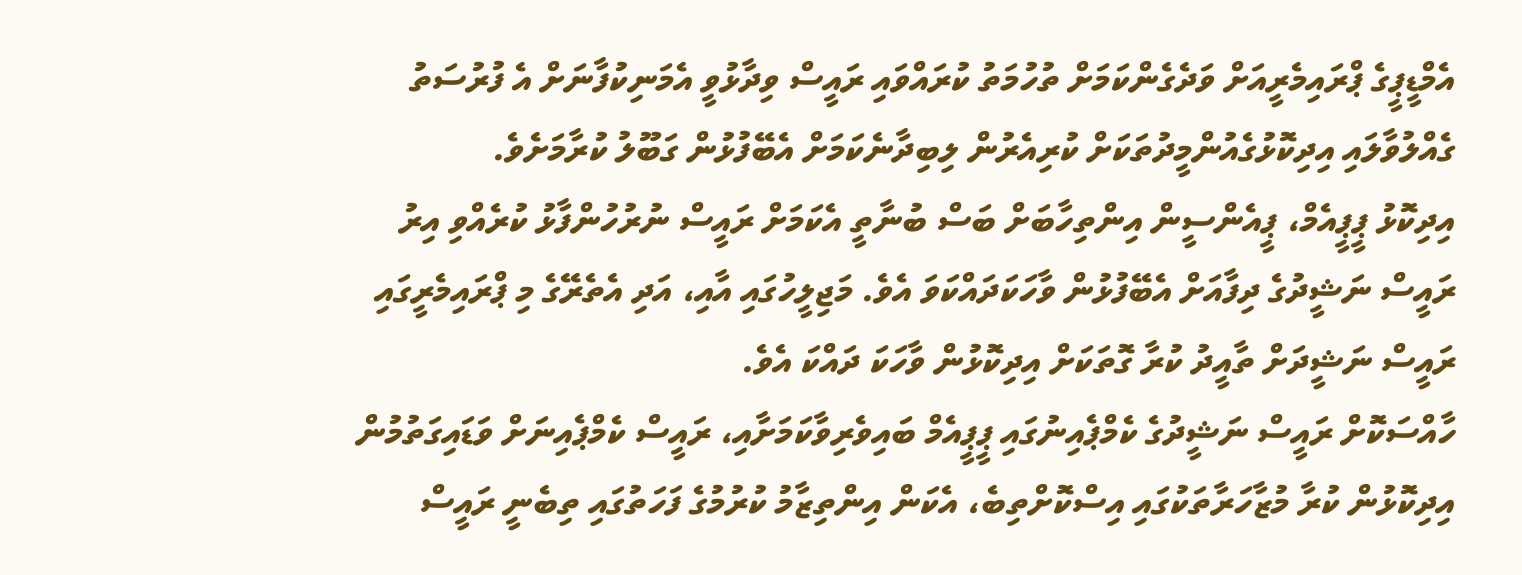އެމްޑީޕީގެ ޕްރައިމެރީއަށް ވަދެގެންކަމަށް ތުހުމަތު ކުރައްވައި ރައީސް ވިދާޅުވީ އެމަނިކުފާނަށް އެ ފުރުސަތު ގެއްލުވާލައި އިދިކޮޅުގެއުންމީދުތަކަށް ކުރިއެރުން ލިބިދާނެކަމަށް އެބޭފުޅުން ގަބޫލު ކުރާމަށެވެ.
އިދިކޮޅު ޕީޕީއެމް، ޕީއެންސީން އިންތިހާބަށް ބަސް ބުނާތީ އެކަމަށް ރައީސް ނުރުހުންފާޅު ކުރެއްވި އިރު ރައީސް ނަޝީދުގެ ދިފާއަށް އެބޭފުޅުން ވާހަކަދައްކަވަ އެވެ. މަޖިލީހުގައި އާއި، އަދި އެތެރޭގެ މި ޕްރައިމެރީގައި ރައީސް ނަޝީދަށް ތާއީދު ކުރާ ގޮތަކަށް އިދިކޮޅުން ވާހަކަ ދައްކަ އެވެ.
ހާއްސަކޮށް ރައީސް ނަޝީދުގެ ކެމްޕެއިނުގައި ޕީޕީއެމް ބައިވެރިވާކަމަށާއި، ރައީސް ކެމްޕެއިނަށް ވަޑައިގަތުމުން އިދިކޮޅުން ކުރާ މުޒާހަރާތަކުގައި އިސްކޮށްތިބެ، އެކަން އިންތިޒާމު ކުރުމުގެ ފަހަތުގައި ތިބެނީ ރައީސް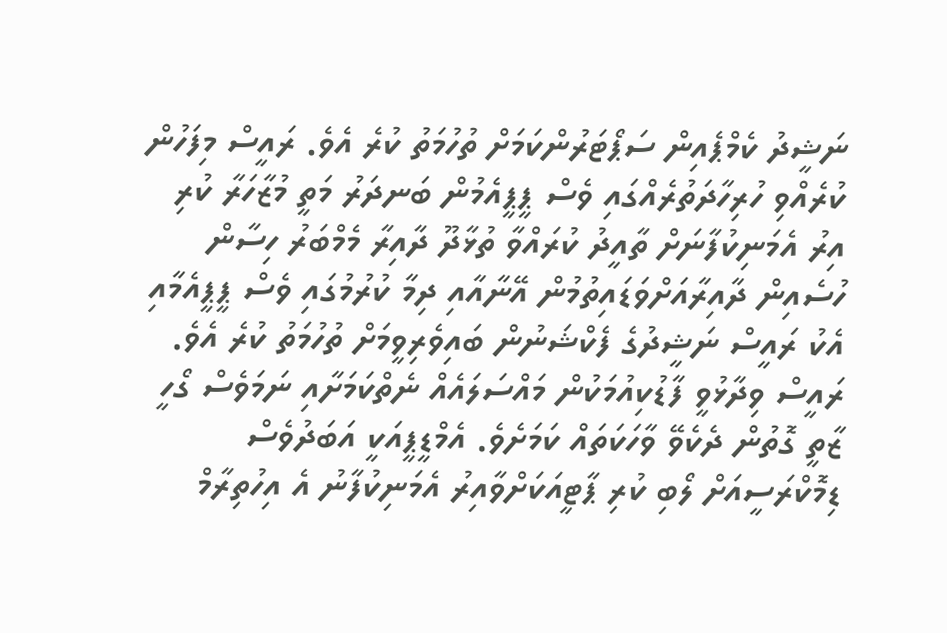ނަޝީދު ކެމްޕެއިން ސަޕޯޓަރުންކަމަށް ތުހުމަތު ކުރެ އެވެ. ރައީސް މިފަހުން ކުރެއްވި ހުރިހާދަތުރެއްގައި ވެސް ޕީޕީއެމުން ބަނދަރު މަތީ މުޒާހަރާ ކުރި އިރު އެމަނިކުފާނަށް ތާއީދު ކުރައްވާ ތުޅާދޫ ދާއިރާ މެމްބަރު ހިސާން ހުސެއިން ދާއިރާއަށްވަޑައިތުމުން އޭނާއާއި ދިމާ ކުރުމުގައި ވެސް ޕީޕީއެމާއި އެކު ރައީސް ނަޝީދުގެ ފެކްޝަނުން ބައިވެރިވީމަށް ތުހުމަތު ކުރެ އެވެ.
ރައީސް ވިދާޅުވީ ފާޑުކިއުމަކުން މައްސަލައެއް ނެތްކަމަށާއި ނަމަވެސް ގޯހީ ޒާތީ ގޮތުން ދެކެވޭ ވާހަކަތައް ކަމަށެވެ. އެމްޑީޕީއަކީ އަބަދުވެސް ޑިމޮކްރަސީއަށް ލޯބި ކުރި ޕާޓީއަކަށްވާއިރު އެމަނިކުފާނު އެ އިހުތިރާމް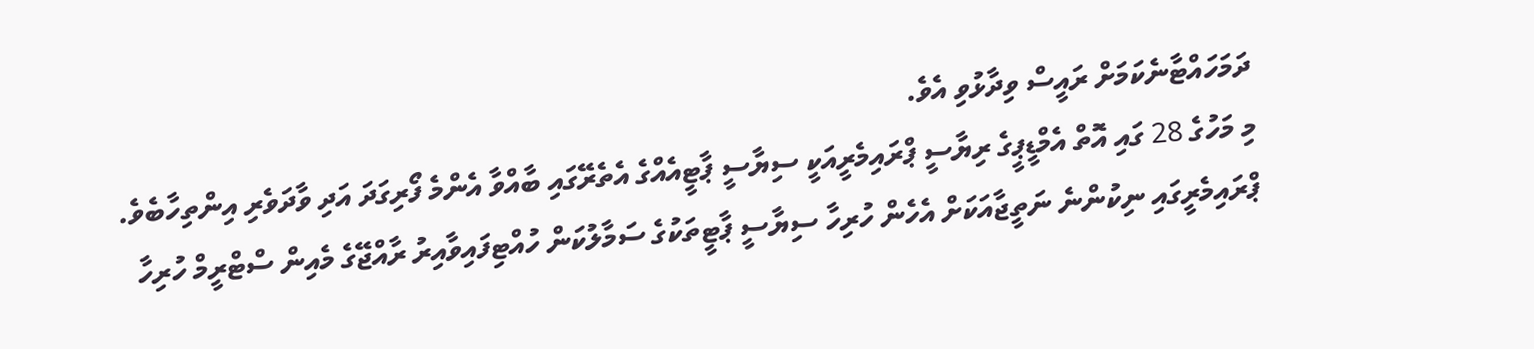ދަމަހައްޓާނެކަމަށް ރައީސް ވިދާޅުވި އެވެ.
މި މަހުގެ 28 ގައި އޮތް އެމްޑީޕީގެ ރިޔާސީ ޕްރައިމެރީއަކީ ސިޔާސީ ޕާޓީއެއްގެ އެތެރޭގައި ބާއްވާ އެންމެ ފޯރިގަދަ އަދި ވާދަވެރި އިންތިހާބެވެ. ޕްރައިމެރީގައި ނިކުންނެ ނަތީޖާއަކަށް އެހެން ހުރިހާ ސިޔާސީ ޕާޓީތަކުގެ ސަމާލުކަން ހުއްޓިފައިވާއިރު ރާއްޖޭގެ މެއިން ސްޓްރީމް ހުރިހާ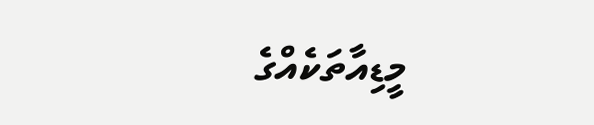މީޑިއާތަކެއްގެ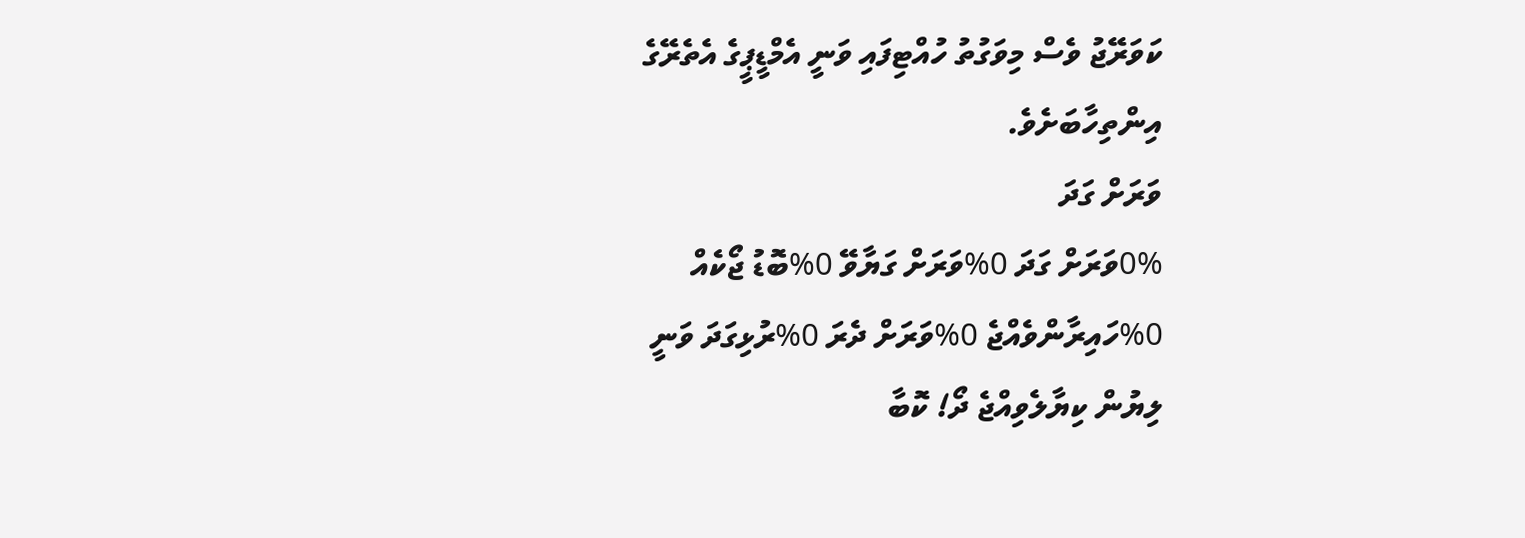ކަވަރޭޖު ވެސް މިވަގުތު ހުއްޓިފައި ވަނީ އެމްޑީޕީގެ އެތެރޭގެ އިންތިހާބަށެވެ.
ވަރަށް ގަދަ
0%ވަރަށް ގަދަ 0%ވަރަށް ގަޔާވޭ 0%ބޮޑު ޖޯކެއް 0%ހައިރާންވެއްޖެ 0%ވަރަށް ދެރަ 0%ރުޅިގަދަ ވަނީ
ލިޔުން ކިޔާލެވިއްޖެ ދޯ! ކޮބާ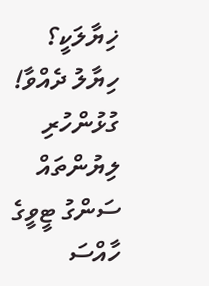ޚިޔާލަކީ؟
ހިޔާލު ދެއްވާ!
ގުޅުންހުރި ލިޔުންތައް
ސަންގު ޓީވީގެ ހާއްސަ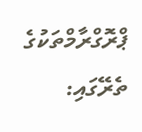ޕްރޮގްރާމްތަކުގެ ތެރޭގައި: